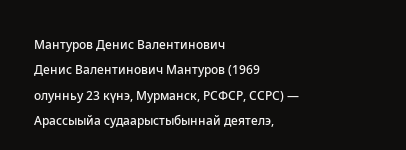Мантуров Денис Валентинович
Денис Валентинович Мантуров (1969 олунньу 23 күнэ, Мурманск, РСФСР, ССРС) — Арассыыйа судаарыстыбыннай деятелэ,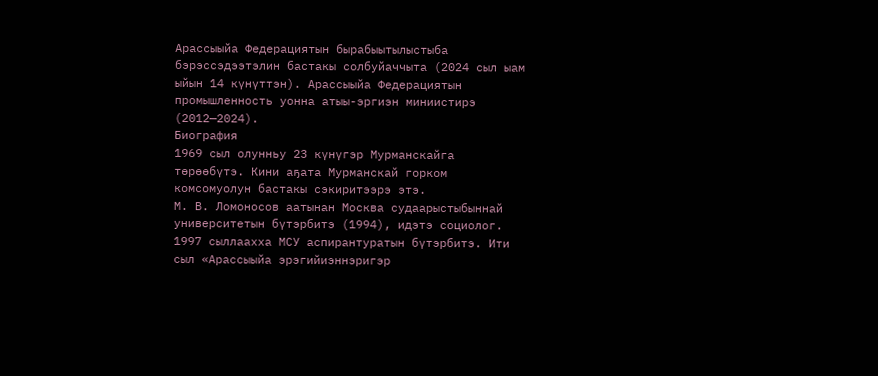Арассыыйа Федерациятын бырабыытылыстыба бэрэссэдээтэлин бастакы солбуйаччыта (2024 сыл ыам ыйын 14 күнүттэн). Арассыыйа Федерациятын промышленность уонна атыы-эргиэн миниистирэ (2012—2024).
Биография
1969 сыл олунньу 23 күнүгэр Мурманскайга төрөөбүтэ. Кини аҕата Мурманскай горком комсомуолун бастакы сэкиритээрэ этэ.
М. В. Ломоносов аатынан Москва судаарыстыбыннай университетын бүтэрбитэ (1994), идэтэ социолог.
1997 сыллаахха МСУ аспирантуратын бүтэрбитэ. Ити сыл «Арассыыйа эрэгийиэннэригэр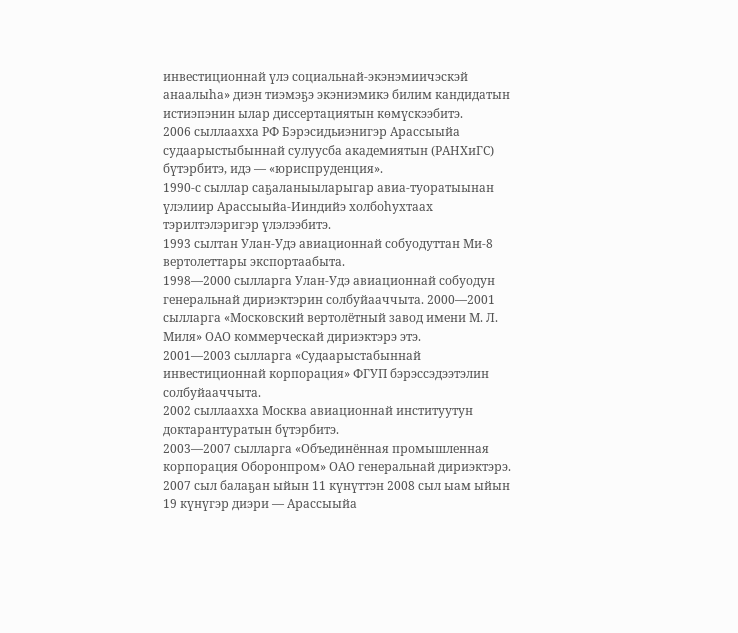инвестиционнай үлэ социальнай-экэнэмиичэскэй анаалыһа» диэн тиэмэҕэ экэниэмикэ билим кандидатын истиэпэнин ылар диссертациятын көмүскээбитэ.
2006 сыллаахха РФ Бэрэсидьиэнигэр Арассыыйа судаарыстыбыннай сулуусба академиятын (РАНХиГС) бүтэрбитэ, идэ — «юриспруденция».
1990-с сыллар саҕаланыыларыгар авиа-туоратыынан үлэлиир Арассыыйа-Ииндийэ холбоһухтаах тэрилтэлэригэр үлэлээбитэ.
1993 сылтан Улан-Удэ авиационнай собуодуттан Ми-8 вертолеттары экспортаабыта.
1998—2000 сылларга Улан-Удэ авиационнай собуодун генеральнай дириэктэрин солбуйааччыта. 2000—2001 сылларга «Московский вертолётный завод имени М. Л. Миля» ОАО коммерческай дириэктэрэ этэ.
2001—2003 сылларга «Судаарыстабыннай инвестиционнай корпорация» ФГУП бэрэссэдээтэлин солбуйааччыта.
2002 сыллаахха Москва авиационнай институутун доктарантуратын бүтэрбитэ.
2003—2007 сылларга «Объединённая промышленная корпорация Оборонпром» ОАО генеральнай дириэктэрэ.
2007 сыл балаҕан ыйын 11 күнүттэн 2008 сыл ыам ыйын 19 күнүгэр диэри — Арассыыйа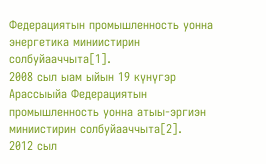Федерациятын промышленность уонна энергетика миниистирин солбуйааччыта[1].
2008 сыл ыам ыйын 19 күнүгэр Арассыыйа Федерациятын промышленность уонна атыы-эргиэн миниистирин солбуйааччыта[2].
2012 сыл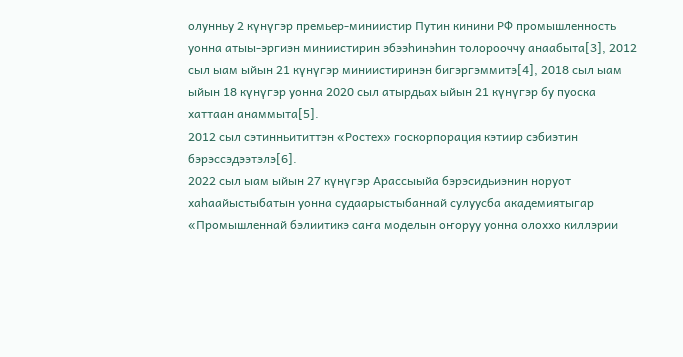олунньу 2 күнүгэр премьер-миниистир Путин кинини РФ промышленность уонна атыы-эргиэн миниистирин эбээһинэһин толорооччу анаабыта[3], 2012 сыл ыам ыйын 21 күнүгэр миниистиринэн бигэргэммитэ[4], 2018 сыл ыам ыйын 18 күнүгэр уонна 2020 сыл атырдьах ыйын 21 күнүгэр бу пуоска хаттаан анаммыта[5].
2012 сыл сэтинньититтэн «Ростех» госкорпорация кэтиир сэбиэтин бэрэссэдээтэлэ[6].
2022 сыл ыам ыйын 27 күнүгэр Арассыыйа бэрэсидьиэнин норуот хаһаайыстыбатын уонна судаарыстыбаннай сулуусба академиятыгар «Промышленнай бэлиитикэ саҥа моделын оҥоруу уонна олоххо киллэрии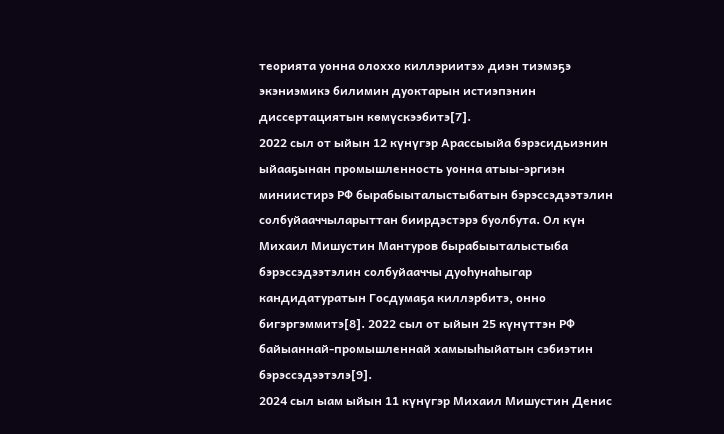теорията уонна олоххо киллэриитэ» диэн тиэмэҕэ экэниэмикэ билимин дуоктарын истиэпэнин диссертациятын көмүскээбитэ[7].
2022 сыл от ыйын 12 күнүгэр Арассыыйа бэрэсидьиэнин ыйааҕынан промышленность уонна атыы-эргиэн миниистирэ РФ бырабыыталыстыбатын бэрэссэдээтэлин солбуйааччыларыттан биирдэстэрэ буолбута. Ол күн Михаил Мишустин Мантуров бырабыыталыстыба бэрэссэдээтэлин солбуйааччы дуоһунаһыгар кандидатуратын Госдумаҕа киллэрбитэ, онно бигэргэммитэ[8]. 2022 сыл от ыйын 25 күнүттэн РФ байыаннай-промышленнай хамыыһыйатын сэбиэтин бэрэссэдээтэлэ[9].
2024 сыл ыам ыйын 11 күнүгэр Михаил Мишустин Денис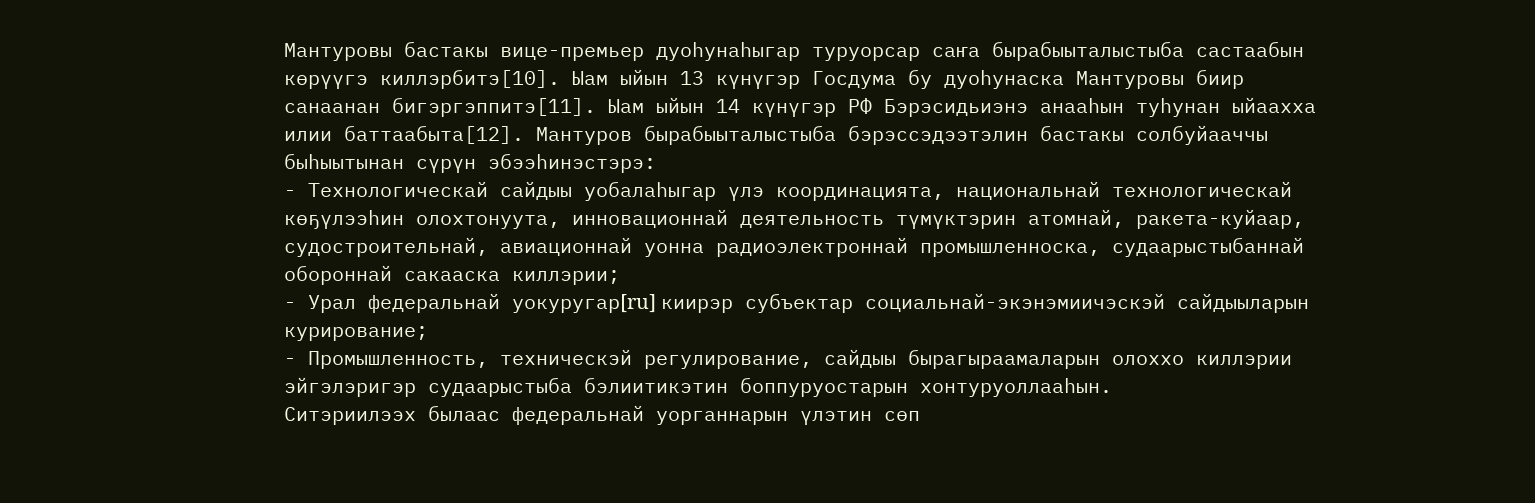Мантуровы бастакы вице-премьер дуоһунаһыгар туруорсар саҥа бырабыыталыстыба састаабын көрүүгэ киллэрбитэ[10]. Ыам ыйын 13 күнүгэр Госдума бу дуоһунаска Мантуровы биир санаанан бигэргэппитэ[11]. Ыам ыйын 14 күнүгэр РФ Бэрэсидьиэнэ анааһын туһунан ыйаахха илии баттаабыта[12]. Мантуров бырабыыталыстыба бэрэссэдээтэлин бастакы солбуйааччы быһыытынан сүрүн эбээһинэстэрэ:
- Технологическай сайдыы уобалаһыгар үлэ координацията, национальнай технологическай көҕүлээһин олохтонуута, инновационнай деятельность түмүктэрин атомнай, ракета-куйаар, судостроительнай, авиационнай уонна радиоэлектроннай промышленноска, судаарыстыбаннай обороннай сакааска киллэрии;
- Урал федеральнай уокуругар[ru] киирэр субъектар социальнай-экэнэмиичэскэй сайдыыларын курирование;
- Промышленность, техническэй регулирование, сайдыы бырагыраамаларын олоххо киллэрии эйгэлэригэр судаарыстыба бэлиитикэтин боппуруостарын хонтуруоллааһын.
Ситэриилээх былаас федеральнай уорганнарын үлэтин сөп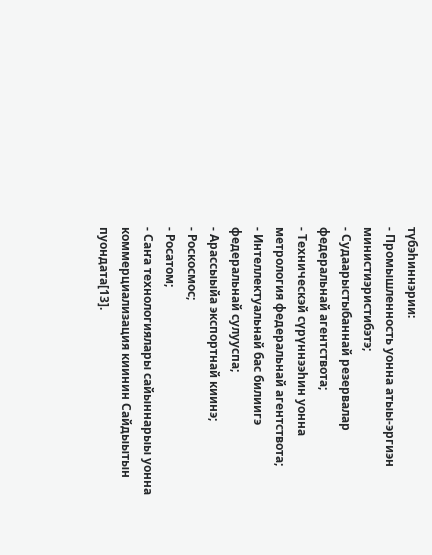түбэһиннэрии:
- Промышленность уонна атыы-эргиэн министиэристибэтэ;
- Судаарыстыбаннай резервалар федеральнай агентствота;
- Техническэй сүрүннээһин уонна метрология федеральнай агентствота;
- Интеллектуальнай бас билиигэ федеральнай сулууспа;
- Арассыыйа экспортнай киинэ;
- Роскосмос;
- Росатом;
- Саҥа технологиялары сайыннарыы уонна коммерциализация киинин Сайдыытын пуондата[13].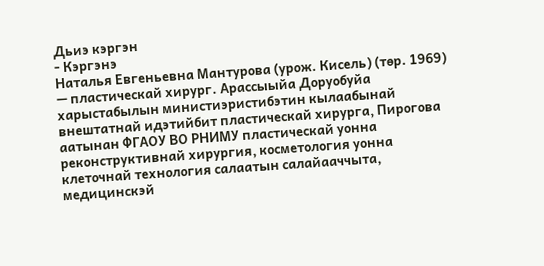Дьиэ кэргэн
- Кэргэнэ
Наталья Евгеньевна Мантурова (урож. Кисель) (төр. 1969) — пластическай хирург. Арассыыйа Доруобуйа харыстабылын министиэристибэтин кылаабынай внештатнай идэтийбит пластическай хирурга, Пирогова аатынан ФГАОУ ВО РНИМУ пластическай уонна реконструктивнай хирургия, косметология уонна клеточнай технология салаатын салайааччыта, медицинскэй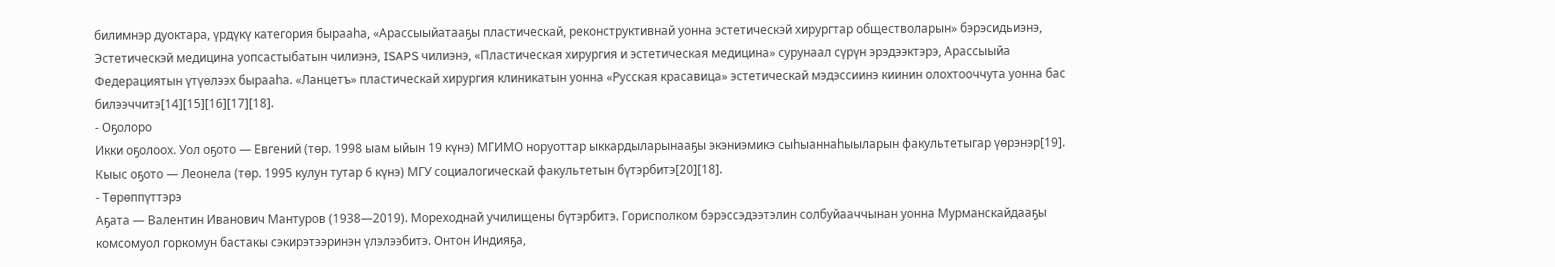билимнэр дуоктара, үрдүкү категория бырааһа, «Арассыыйатааҕы пластическай, реконструктивнай уонна эстетическэй хирургтар обществоларын» бэрэсидьиэнэ, Эстетическэй медицина уопсастыбатын чилиэнэ, ISAPS чилиэнэ, «Пластическая хирургия и эстетическая медицина» сурунаал сүрүн эрэдээктэрэ, Арассыыйа Федерациятын үтүөлээх бырааһа. «Ланцетъ» пластическай хирургия клиникатын уонна «Русская красавица» эстетическай мэдэссиинэ киинин олохтооччута уонна бас билээччитэ[14][15][16][17][18].
- Оҕолоро
Икки оҕолоох. Уол оҕото — Евгений (төр. 1998 ыам ыйын 19 күнэ) МГИМО норуоттар ыккардыларынааҕы экэниэмикэ сыһыаннаһыыларын факультетыгар үөрэнэр[19]. Кыыс оҕото — Леонела (төр. 1995 кулун тутар 6 күнэ) МГУ социалогическай факультетын бүтэрбитэ[20][18].
- Төрөппүттэрэ
Аҕата — Валентин Иванович Мантуров (1938—2019). Мореходнай училищены бүтэрбитэ. Горисполком бэрэссэдээтэлин солбуйааччынан уонна Мурманскайдааҕы комсомуол горкомун бастакы сэкирэтээринэн үлэлээбитэ. Онтон Индияҕа,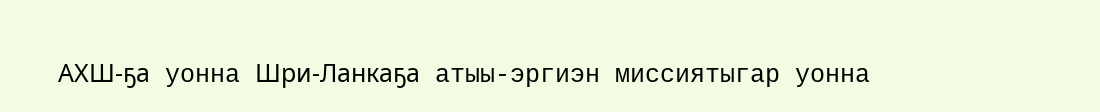АХШ-ҕа уонна Шри-Ланкаҕа атыы-эргиэн миссиятыгар уонна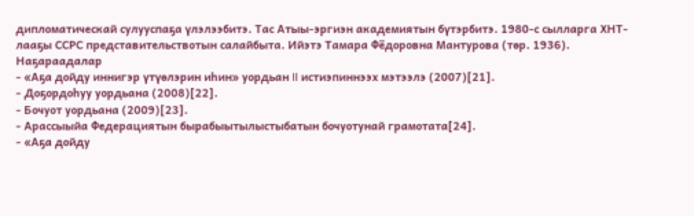дипломатическай сулууспаҕа үлэлээбитэ. Тас Атыы-эргиэн академиятын бүтэрбитэ. 1980-с сылларга ХНТ-лааҕы ССРС представительствотын салайбыта. Ийэтэ Тамара Фёдоровна Мантурова (төр. 1936).
Наҕараадалар
- «Аҕа дойду иннигэр үтүөлэрин иһин» уордьан II истиэпиннээх мэтээлэ (2007)[21].
- Доҕордоһуу уордьана (2008)[22].
- Бочуот уордьана (2009)[23].
- Арассыыйа Федерациятын бырабыытылыстыбатын бочуотунай грамотата[24].
- «Аҕа дойду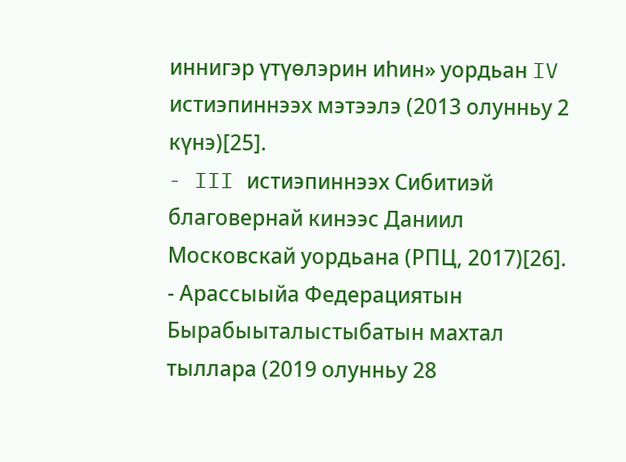иннигэр үтүөлэрин иһин» уордьан IV истиэпиннээх мэтээлэ (2013 олунньу 2 күнэ)[25].
- III истиэпиннээх Сибитиэй благовернай кинээс Даниил Московскай уордьана (РПЦ, 2017)[26].
- Арассыыйа Федерациятын Бырабыыталыстыбатын махтал тыллара (2019 олунньу 28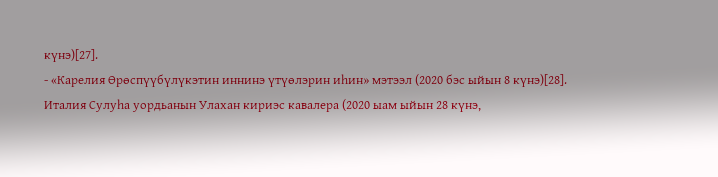күнэ)[27].
- «Карелия Өрөспүүбүлүкэтин иннинэ үтүөлэрин иһин» мэтээл (2020 бэс ыйын 8 күнэ)[28].
Италия Сулуһа уордьанын Улахан кириэс кавалера (2020 ыам ыйын 28 күнэ,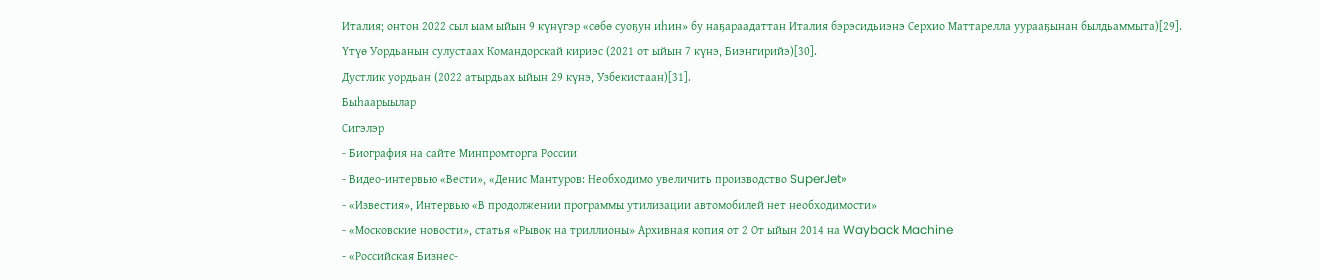Италия; онтон 2022 сыл ыам ыйын 9 күнүгэр «сөбө суоҕун иһин» бу наҕараадаттан Италия бэрэсидьиэнэ Серхио Маттарелла уурааҕынан былдьаммыта)[29].
Үтүө Уордьанын сулустаах Командорскай кириэс (2021 от ыйын 7 күнэ, Биэнгирийэ)[30].
Дустлик уордьан (2022 атырдьах ыйын 29 күнэ, Узбекистаан)[31].
Быһаарыылар
Сигэлэр
- Биография на сайте Минпромторга России
- Видео-интервью «Вести», «Денис Мантуров: Необходимо увеличить производство SuperJet»
- «Известия», Интервью «В продолжении программы утилизации автомобилей нет необходимости»
- «Московские новости», статья «Рывок на триллионы» Архивная копия от 2 От ыйын 2014 на Wayback Machine
- «Российская Бизнес-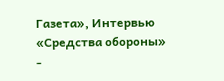Газета», Интервью «Средства обороны»
-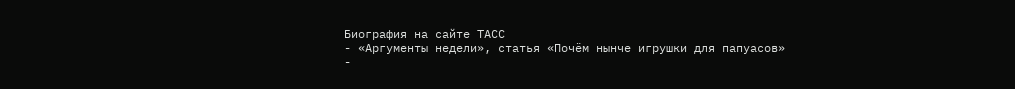Биография на сайте ТАСС
- «Аргументы недели», статья «Почём нынче игрушки для папуасов»
-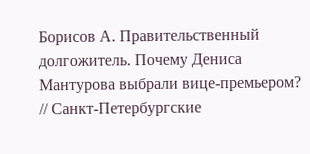Борисов А. Правительственный долгожитель. Почему Дениса Мантурова выбрали вице-премьером? // Санкт-Петербургские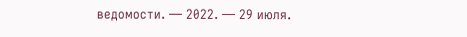ведомости. — 2022. — 29 июля.